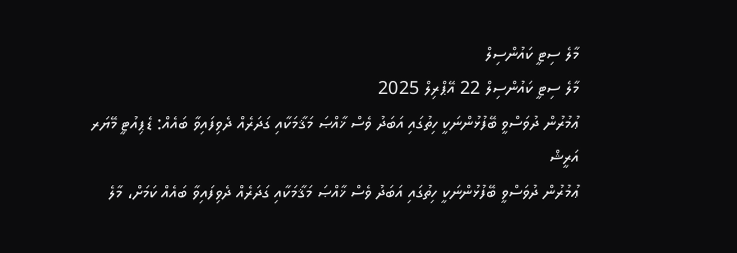މާލެ ސިޓީ ކައުންސިލް
މާލެ ސިޓީ ކައުންސިލް 22 އޭޕްރިލް 2025
ޢުމުރުން ދުވަސްވީ ބޭފުޅުންނަކީ ހިތުގައި އަބަދު ވެސް ޚާއްޞަ މަޤާމަކާއި ގަދަރެއް ދެވިފައިވާ ބައެއް: ޑެޕިއުޓީ މޭޔަރ އަރީޝް
ޢުމުރުން ދުވަސްވީ ބޭފުޅުންނަކީ ހިތުގައި އަބަދު ވެސް ޚާއްޞަ މަޤާމަކާއި ގަދަރެއް ދެވިފައިވާ ބައެއް ކަމަށް، މާލެ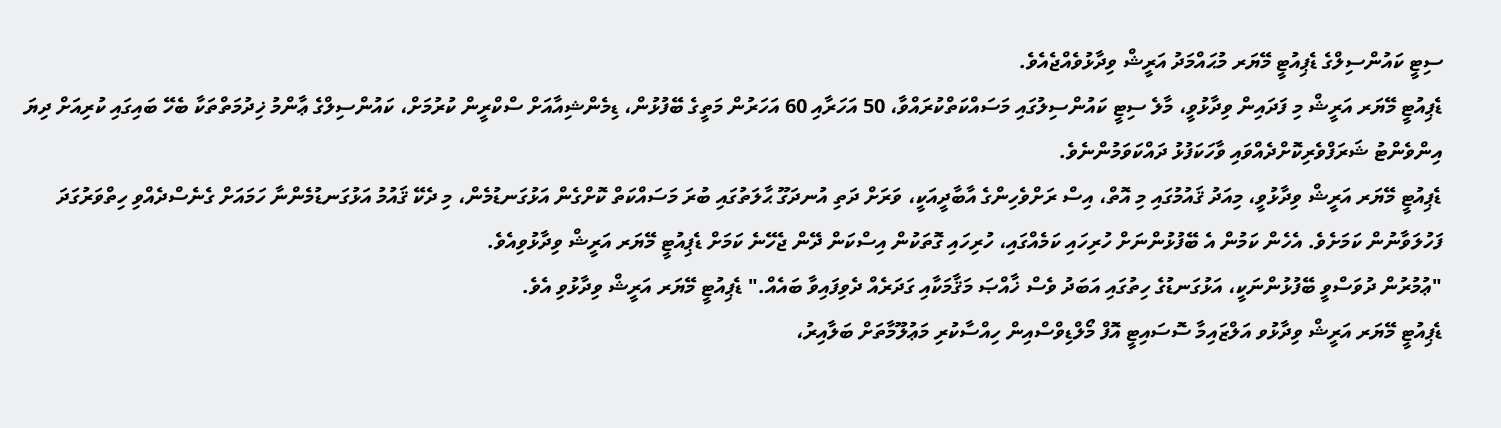ސިޓީ ކައުންސިލްގެ ޑެޕިއުޓީ މޭޔަރ މުޙައްމަދު އަރީޝް ވިދާޅުވެއްޖެއެވެ.
ޑެޕިއުޓީ މޭޔަރ އަރީޝް މި ފަދައިން ވިދާޅުވީ، މާލެ ސިޓީ ކައުންސިލުގައި މަސައްކަތްކުރައްވާ، 50 އަހަރާއި 60 އަހަރުން މަތީގެ ބޭފުޅުން، ޑިމެންޝިއާއަށް ސްކްރީން ކުރުމަށް، ކައުންސިލްގެ ޢާންމު ޚިދުމަތްތަކާ ބެހޭ ބައިގައި ކުރިއަށް ދިޔަ އިންވެންޓު ޝަރަފްވެރިކޮށްދެއްވައި ވާހަކަފުޅު ދައްކަވަމުންނެވެ.
ޑެޕިއުޓީ މޭޔަރ އަރީޝް ވިދާޅުވީ، މިއަދު ޤައުމުގައި މި އޮތް، އިސް ރަށްވެހިންގެ އާބާދީއަކީ، ވަރަށް ދަތި އުނދަގޫ ޙާލަތުގައި ބުރަ މަސައްކަތް ކޮށްގެން އަޅުގަނޑުމެން، މި ދެކޭ ޤައުމު އަޅުގަނޑުމެންނާ ހަމައަށް ގެނެސްދެއްވި ހިތްވަރުގަދަ ފަހުލަވާނުން ކަމަށެވެ. އެހެން ކަމުން އެ ބޭފުޅުންނަށް ހުރިހައި ކަމެއްގައި، ހުރިހައި ގޮތަކުން އިސްކަން ދޭން ޖެހޭނެ ކަމަށް ޑެޕިއުޓީ މޭޔަރ އަރީޝް ވިދާޅުވިއެވެ.
"ޢުމުރުން ދުވަސްވީ ބޭފުޅުންނަކީ، އަޅުގަނޑުގެ ހިތުގައި އަބަދު ވެސް ޚާއްޞަ މަޤާމަކާއި ގަދަރެއް ދެވިފައިވާ ބައެއް." ޑެޕިއުޓީ މޭޔަރ އަރީޝް ވިދާޅުވި އެވެ.
ޑެޕިއުޓީ މޭޔަރ އަރީޝް ވިދާޅުވ އަލްޒައިމާ ސޮސައިޓީ އޮފް މޯލްޑިވްސްއިން ހިއްސާކުރި މަޢުލޫމާތަށް ބަލާއިރު،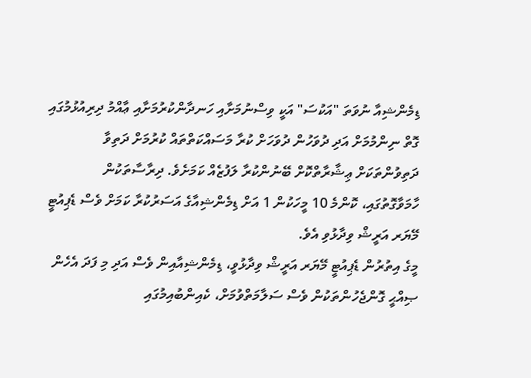ޑިމެންޝިއާ ނުވަތަ "އަކުސަ" އަކީ ވިސްނުމަށާއި ހަނދާންކުރުމަށާއި ޢާއްމު ދިރިއުޅުމުގައި ގޮތް ނިންމުމަށް އަދި ދުވަހުން ދުވަހަށް ކުރާ މަސައްކަތްތައް ކުރުމަށް ދަތިވާ ދަތިވުންތަކަށް ޢިޝާރާތްކޮށް ބޭނުންކުރާ ލަފުޒެއް ކަމަށެވެ. ދިރާސާތަކުން ހާމަވާގޮތުގައި، ކޮންމެ 10 މީހަކުން 1 އަށް ޑިމެންޝިއާގެ އަސަރުކުރާ ކަމަށް ވެސް ޑެޕިއުޓީ މޭޔަރ އަރީޝް ވިދާޅުވި އެވެ.
މީގެ އިތުރުން ޑެޕިއުޓީ މޭޔަރ އަރީޝް ވިދާޅުވީ، ޑިމެންޝިއާއިން ވެސް އަދި މި ފަދަ އެހެން ޞިއްޙީ ގޮންޖެހުންތަކުން ވެސް ސަލާމަތްވުމަށް، ކެއިންބުއިމުގައި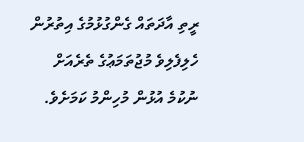ރީތި އާދަތައް ގެންގުޅުމުގެ އިތުރުން ހެލިފެލިވެ މުޖުތަމަޢުގެ ތެރެއަށް ނުކުމެ އުޅުން މުހިންމު ކަމަށެވެ.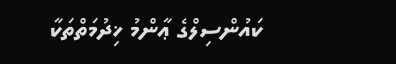ކައުންސިލްގެ ޢާންމު ޚިދުމަތްތަކާ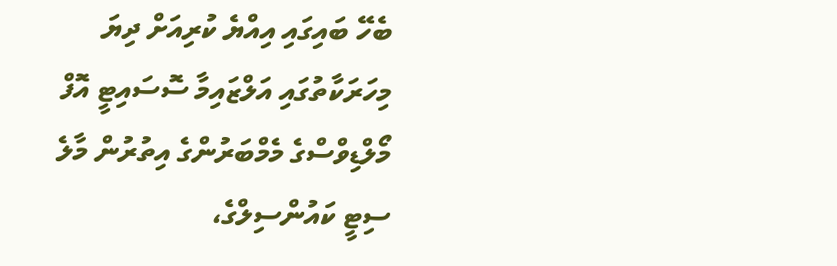ބެހޭ ބައިގައި އިއްޔެ ކުރިއަށް ދިޔަ މިހަރަކާތުގައި އަލްޒައިމާ ސޮސައިޓީ އޮފް މޯލްޑިވްސްގެ މެމްބަރުންގެ އިތުރުން މާލެ ސިޓީ ކައުންސިލްގެ،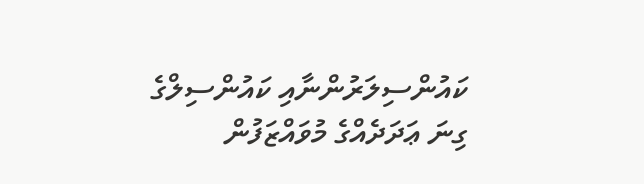ކައުންސިލަރުންނާއި ކައުންސިލްގެ ގިނަ ޢަދަދެއްގެ މުވައްޒަފުން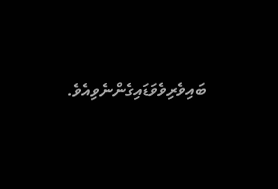ބައިވެރިވެވަޑައިގެންނެވިއެވެ.